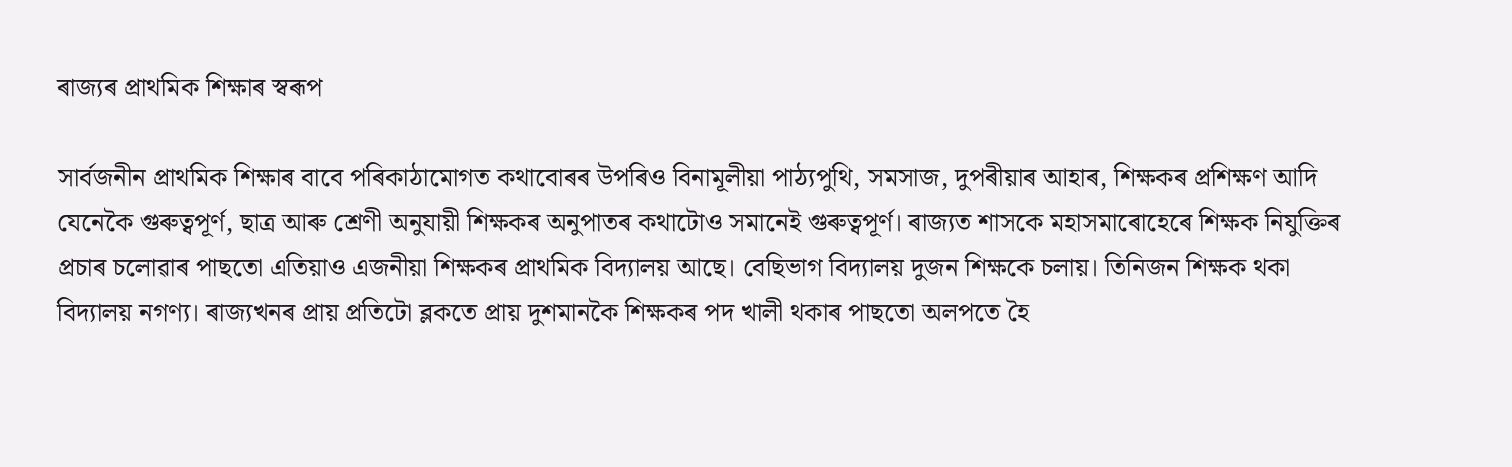ৰাজ্যৰ প্ৰাথমিক শিক্ষাৰ স্বৰূপ

সাৰ্বজনীন প্ৰাথমিক শিক্ষাৰ বাবে পৰিকাঠামোগত কথাবোৰৰ উপৰিও বিনামূলীয়া পাঠ্যপুথি, সমসাজ, দুপৰীয়াৰ আহাৰ, শিক্ষকৰ প্ৰশিক্ষণ আদি যেনেকৈ গুৰুত্বপূৰ্ণ, ছাত্ৰ আৰু শ্ৰেণী অনুযায়ী শিক্ষকৰ অনুপাতৰ কথাটোও সমানেই গুৰুত্বপূৰ্ণ। ৰাজ্যত শাসকে মহাসমাৰোহেৰে শিক্ষক নিযুক্তিৰ প্ৰচাৰ চলোৱাৰ পাছতো এতিয়াও এজনীয়া শিক্ষকৰ প্ৰাথমিক বিদ্যালয় আছে। বেছিভাগ বিদ্যালয় দুজন শিক্ষকে চলায়। তিনিজন শিক্ষক থকা বিদ্যালয় নগণ্য। ৰাজ্যখনৰ প্ৰায় প্ৰতিটো ব্লকতে প্ৰায় দুশমানকৈ শিক্ষকৰ পদ খালী থকাৰ পাছতো অলপতে হৈ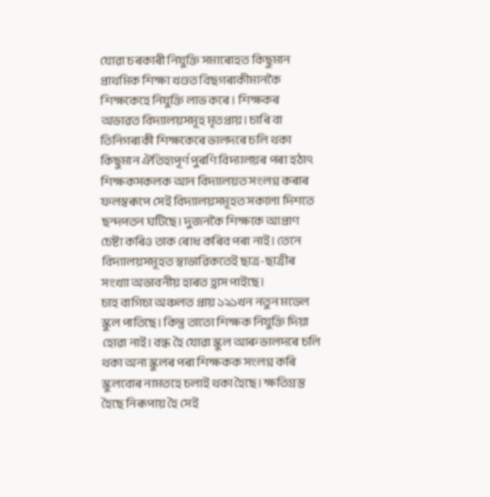যোৱা চৰকাৰী নিযুক্তি সমাৰোহত কিছুমান প্ৰাথমিক শিক্ষা খণ্ডত বিছগৰাকীমানকৈ শিক্ষকেহে নিযুক্তি লাভ কৰে। শিক্ষকৰ অভাৱত বিদ্যালয়সমূহ মৃতপ্ৰায়। চাৰি বা তিনিগৰাকী শিক্ষকেৰে ভালদৰে চলি থকা কিছুমান ঐতিহ্যপূৰ্ণ পুৰণি বিদ্যালয়ৰ পৰা হঠাৎ শিক্ষকসকলক আন বিদ্যালয়ত সংলগ্ন কৰাৰ ফলস্বৰূপে সেই বিদ্যালয়সমূহত সকলো দিশতে ছন্দপতন ঘটিছে। দুজনকৈ শিক্ষকে আপ্ৰাণ চেষ্টা কৰিও তাক ৰোধ কৰিব পৰা নাই। তেনে বিদ্যালয়সমূহত স্বাভাৱিকতেই ছাত্ৰ-ছাত্ৰীৰ সংখ্যা অভাবনীয় হাৰত হ্ৰাস পাইছে।
চাহ বাগিচা অঞ্চলত প্ৰায় ১২১খন নতুন মডেল স্কুল পাতিছে। কিন্তু তাতো শিক্ষক নিযুক্তি দিয়া হোৱা নাই। বন্ধ হৈ যোৱা স্কুল আৰু ভালদৰে চলি থকা অন্য স্কুলৰ পৰা শিক্ষকক সংলগ্ন কৰি স্কুলবোৰ নামতহে চলাই থকা হৈছে। ক্ষতিগ্রস্ত হৈছে নিৰূপায় হৈ সেই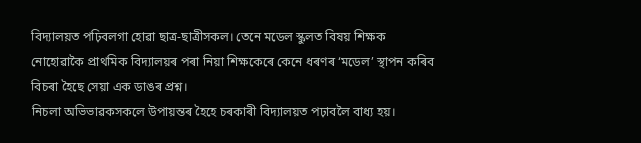বিদ্যালয়ত পঢ়িবলগা হোৱা ছাত্ৰ-ছাত্ৰীসকল। তেনে মডেল স্কুলত বিষয় শিক্ষক নোহোৱাকৈ প্ৰাথমিক বিদ্যালয়ৰ পৰা নিয়া শিক্ষকেৰে কেনে ধৰণৰ ‘মডেল’ স্থাপন কৰিব বিচৰা হৈছে সেয়া এক ডাঙৰ প্ৰশ্ন।
নিচলা অভিভাৱকসকলে উপায়ন্তৰ হৈহে চৰকাৰী বিদ্যালয়ত পঢ়াবলৈ বাধ্য হয়।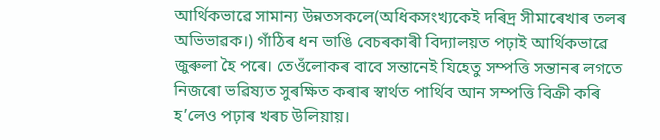আৰ্থিকভাৱে সামান্য উন্নতসকলে(অধিকসংখ্যকেই দৰিদ্ৰ সীমাৰেখাৰ তলৰ অভিভাৱক।) গাঁঠিৰ ধন ভাঙি বেচৰকাৰী বিদ্যালয়ত পঢ়াই আৰ্থিকভাৱে জুৰুলা হৈ পৰে। তেওঁলোকৰ বাবে সন্তানেই যিহেতু সম্পত্তি সন্তানৰ লগতে নিজৰো ভৱিষ্যত সুৰক্ষিত কৰাৰ স্বাৰ্থত পাৰ্থিব আন সম্পত্তি বিক্ৰী কৰি হ’লেও পঢ়াৰ খৰচ উলিয়ায়।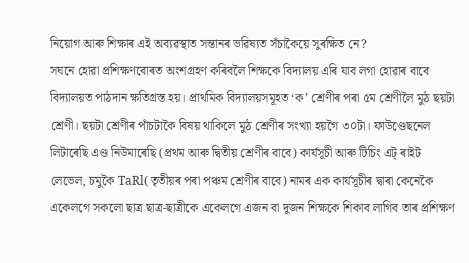নিয়োগ আৰু শিক্ষাৰ এই অব্যৱস্থাত সন্তানৰ ভৱিষ্যত সঁচাকৈয়ে সুৰক্ষিত নে?
সঘনে হোৱা প্ৰশিক্ষণবোৰত অংশগ্ৰহণ কৰিবলৈ শিক্ষকে বিদ্যালয় এৰি যাব লগা হোৱাৰ বাবে বিদ্যালয়ত পাঠদান ক্ষতিগ্রস্ত হয়। প্ৰাথমিক বিদ্যালয়সমূহত ‘ক’ শ্ৰেণীৰ পৰা ৫ম শ্ৰেণীলৈ মুঠ ছয়টা শ্ৰেণী। ছয়টা শ্ৰেণীৰ পাঁচটাকৈ বিষয় থাকিলে মুঠ শ্ৰেণীৰ সংখ্যা হয়গৈ ৩০টা। ফাউণ্ডেছনেল লিটাৰেছি এণ্ড নিউমাৰেছি (প্ৰথম আৰু দ্বিতীয় শ্ৰেণীৰ বাবে) কাৰ্যসূচী আৰু টিচিং এট্ ৰাইট লেভেল, চমুকৈ TaRl( তৃতীয়ৰ পৰা পঞ্চম শ্ৰেণীৰ বাবে) নামৰ এক কাৰ্যসূচীৰ দ্বাৰা কেনেকৈ একেলগে সকলো ছাত্ৰ ছাত্ৰ-ছাত্ৰীকে একেলগে এজন বা দুজন শিক্ষকে শিকাব লাগিব তাৰ প্ৰশিক্ষণ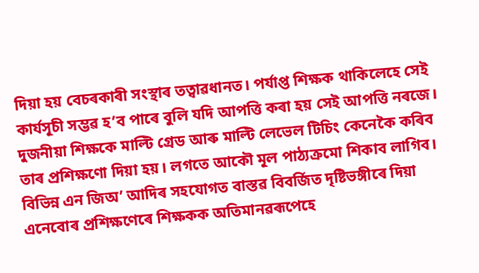দিয়া হয় বেচৰকাৰী সংস্থাৰ তত্বাৱধানত। পৰ্যাপ্ত শিক্ষক থাকিলেহে সেই কাৰ্যসূচী সম্ভৱ হ’ব পাৰে বুলি যদি আপত্তি কৰা হয় সেই আপত্তি নৰজে। দুজনীয়া শিক্ষকে মাল্টি গ্ৰেড আৰু মাল্টি লেভেল টিচিং কেনেকৈ কৰিব তাৰ প্ৰশিক্ষণো দিয়া হয়। লগতে আকৌ মূল পাঠ্যক্ৰমো শিকাব লাগিব। বিভিন্ন এন জিঅ’ আদিৰ সহযোগত বাস্তৱ বিবৰ্জিত দৃষ্টিভঙ্গীৰে দিয়া এনেবোৰ প্ৰশিক্ষণেৰে শিক্ষকক অতিমানৱৰূপেহে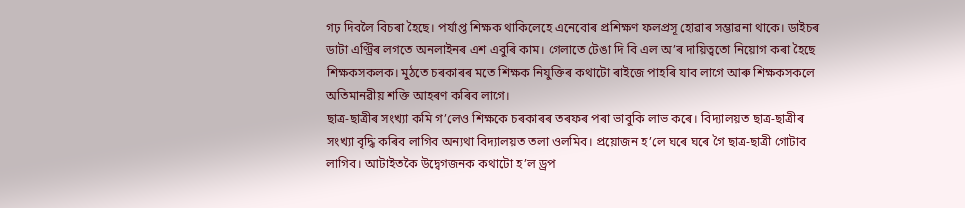গঢ় দিবলৈ বিচৰা হৈছে। পৰ্যাপ্ত শিক্ষক থাকিলেহে এনেবোৰ প্ৰশিক্ষণ ফলপ্রসূ হোৱাৰ সম্ভাৱনা থাকে। ডাইচৰ ডাটা এণ্ট্ৰিৰ লগতে অনলাইনৰ এশ এবুৰি কাম। গেলাতে টেঙা দি বি এল অ’ৰ দায়িত্বতো নিয়োগ কৰা হৈছে শিক্ষকসকলক। মুঠতে চৰকাৰৰ মতে শিক্ষক নিযুক্তিৰ কথাটো ৰাইজে পাহৰি যাব লাগে আৰু শিক্ষকসকলে অতিমানৱীয় শক্তি আহৰণ কৰিব লাগে।
ছাত্ৰ-ছাত্ৰীৰ সংখ্যা কমি গ’লেও শিক্ষকে চৰকাৰৰ তৰফৰ পৰা ভাবুকি লাভ কৰে। বিদ্যালয়ত ছাত্ৰ-ছাত্ৰীৰ সংখ্যা বৃদ্ধি কৰিব লাগিব অন্যথা বিদ্যালয়ত তলা ওলমিব। প্ৰয়োজন হ’লে ঘৰে ঘৰে গৈ ছাত্ৰ-ছাত্ৰী গোটাব লাগিব। আটাইতকৈ উদ্বেগজনক কথাটো হ’ল ড্ৰপ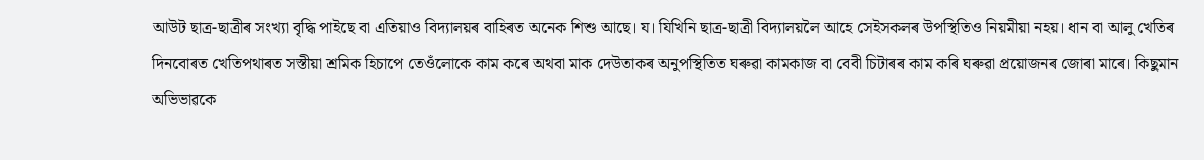আউট ছাত্ৰ-ছাত্ৰীৰ সংখ্যা বৃদ্ধি পাইছে বা এতিয়াও বিদ্যালয়ৰ বাহিৰত অনেক শিশু আছে। য। যিখিনি ছাত্ৰ-ছাত্ৰী বিদ্যালয়লৈ আহে সেইসকলৰ উপস্থিতিও নিয়মীয়া নহয়। ধান বা আলু খেতিৰ দিনবোৰত খেতিপথাৰত সস্তীয়া শ্ৰমিক হিচাপে তেওঁলোকে কাম কৰে অথবা মাক দেউতাকৰ অনুপস্থিতিত ঘৰুৱা কামকাজ বা বেবী চিটাৰৰ কাম কৰি ঘৰুৱা প্ৰয়োজনৰ জোৰা মাৰে। কিছুমান অভিভাৱকে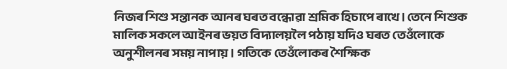নিজৰ শিশু সন্তানক আনৰ ঘৰত বন্ধোৱা শ্ৰমিক হিচাপে ৰাখে। তেনে শিশুক মালিক সকলে আইনৰ ভয়ত বিদ্যালয়লৈ পঠায় যদিও ঘৰত তেওঁলোকে অনুশীলনৰ সময় নাপায়। গতিকে তেওঁলোকৰ শৈক্ষিক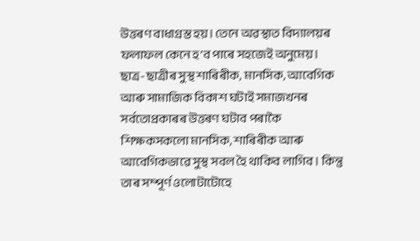উত্তৰণ বাধাগ্ৰস্ত হয়। তেনে অৱস্থাত বিদ্যালয়ৰ ফলাফল কেনে হ’ব পাৰে সহজেই অনুমেয়।
ছাত্ৰ-ছাত্ৰীৰ সুস্থ শাৰিৰীক, মানসিক, আবেগিক আৰু সামাজিক বিকাশ ঘটাই সমাজখনৰ সৰ্বতোপ্ৰকাৰৰ উত্তৰণ ঘটাব পৰাকৈ শিক্ষকসকলো মানসিক, শাৰিৰীক আৰু আবেগিকভাৱে সুস্থ সবল হৈ থাকিব লাগিব। কিন্তু তাৰ সম্পূৰ্ণ ওলোটাটোহে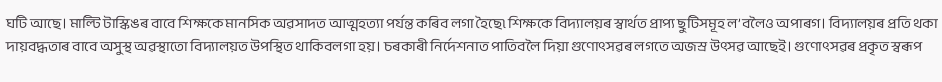ঘটি আছে। মাল্টি টাস্কিঙৰ বাবে শিক্ষকে মানসিক অৱসাদত আত্মহত্যা পৰ্যন্ত কৰিব লগা হৈছে৷ শিক্ষকে বিদ্যালয়ৰ স্বাৰ্থত প্ৰাপ্য ছুটিসমূহ ল’বলৈও অপাৰগ। বিদ্যালয়ৰ প্ৰতি থকা দায়বদ্ধতাৰ বাবে অসুস্থ অৱস্থাতো বিদ্যালয়ত উপস্থিত থাকিবলগা হয়। চৰকাৰী নিৰ্দেশনাত পাতিবলৈ দিয়া গুণোৎসৱৰ লগতে অজস্ৰ উৎসৱ আছেই। গুণোৎসৱৰ প্ৰকৃত স্বৰূপ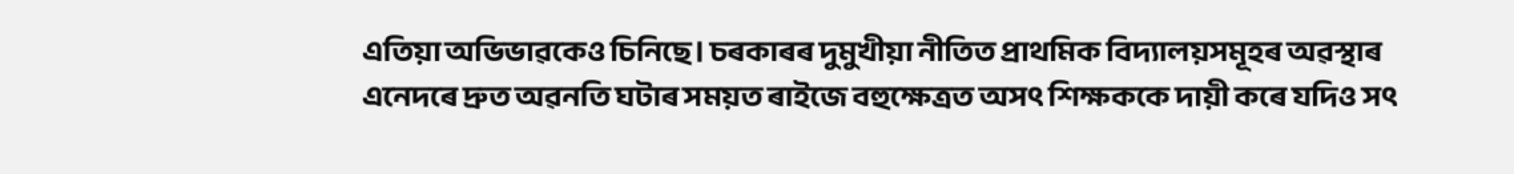এতিয়া অভিভাৱকেও চিনিছে। চৰকাৰৰ দুমুখীয়া নীতিত প্ৰাথমিক বিদ্যালয়সমূহৰ অৱস্থাৰ এনেদৰে দ্ৰুত অৱনতি ঘটাৰ সময়ত ৰাইজে বহুক্ষেত্রত অসৎ শিক্ষককে দায়ী কৰে যদিও সৎ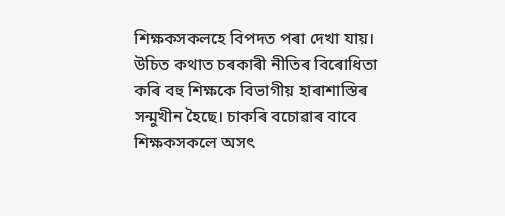শিক্ষকসকলহে বিপদত পৰা দেখা যায়। উচিত কথাত চৰকাৰী নীতিৰ বিৰোধিতা কৰি বহু শিক্ষকে বিভাগীয় হাৰাশাস্তিৰ সন্মুখীন হৈছে। চাকৰি বচোৱাৰ বাবে শিক্ষকসকলে অসৎ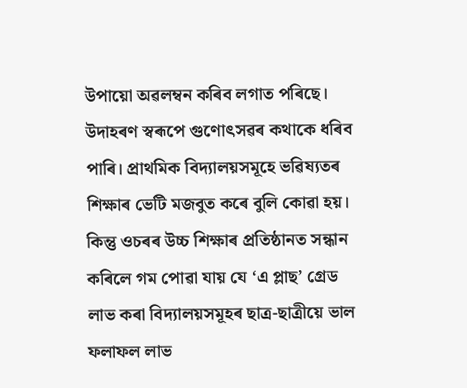উপায়ো অৱলম্বন কৰিব লগাত পৰিছে। উদাহৰণ স্বৰূপে গুণোৎসৱৰ কথাকে ধৰিব পাৰি। প্ৰাথমিক বিদ্যালয়সমূহে ভৱিষ্যতৰ শিক্ষাৰ ভেটি মজবুত কৰে বুলি কোৱা হয়। কিন্তু ওচৰৰ উচ্চ শিক্ষাৰ প্ৰতিষ্ঠানত সন্ধান কৰিলে গম পোৱা যায় যে ‘এ প্লাছ’ গ্ৰেড লাভ কৰা বিদ্যালয়সমূহৰ ছাত্ৰ-ছাত্ৰীয়ে ভাল ফলাফল লাভ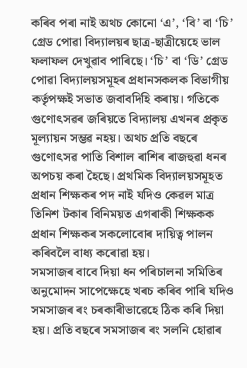কৰিব পৰা নাই অথচ কোনো ‘এ’, ‘বি’ বা ‘চি’ গ্ৰেড পোৱা বিদ্যালয়ৰ ছাত্ৰ-ছাত্ৰীয়েহে ভাল ফলাফল দেখুৱাব পাৰিছে। ‘চি’ বা ‘ডি’ গ্ৰেড পোৱা বিদ্যালয়সমূহৰ প্ৰধানসকলক বিভাগীয় কৰ্তৃপক্ষই সভাত জবাবদিহি কৰায়। গতিকে গুণোৎসৱৰ জৰিয়তে বিদ্যালয় এখনৰ প্ৰকৃত মূল্যায়ন সম্ভৱ নহয়। অথচ প্ৰতি বছৰে গুণোৎসৱ পাতি বিশাল ৰাশিৰ ৰাজহুৱা ধনৰ অপচয় কৰা হৈছে। প্ৰথমিক বিদ্যালয়সমূহত প্ৰধান শিক্ষকৰ পদ নাই যদিও কেৱল মাত্ৰ তিনিশ টকাৰ বিনিময়ত এগৰাকী শিক্ষকক প্ৰধান শিক্ষকৰ সকলোবোৰ দায়িত্ব পালন কৰিবলৈ বাধ্য কৰোৱা হয়।
সমসাজৰ বাবে দিয়া ধন পৰিচালনা সমিতিৰ অনুমোদন সাপেক্ষেহে খৰচ কৰিব পাৰি যদিও সমসাজৰ ৰং চৰকাৰীভাৱেহে ঠিক কৰি দিয়া হয়। প্ৰতি বছৰে সমসাজৰ ৰং সলনি হোৱাৰ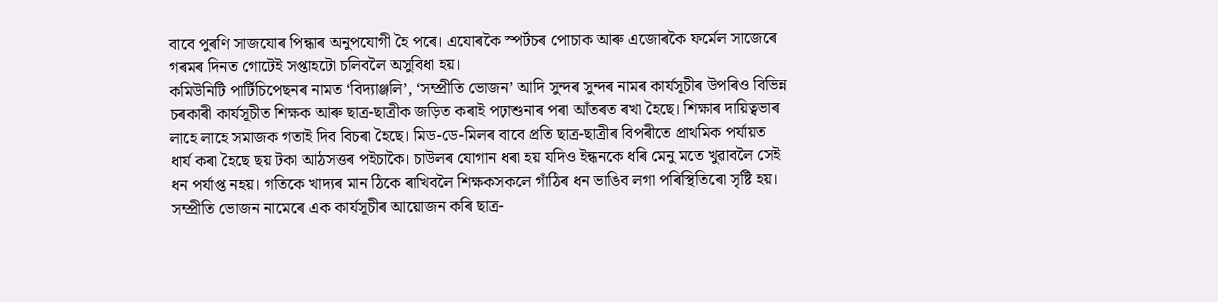বাবে পুৰণি সাজযোৰ পিন্ধাৰ অনুপযোগী হৈ পৰে। এযোৰকৈ স্পৰ্টচৰ পোচাক আৰু এজোৰকৈ ফৰ্মেল সাজেৰে গৰমৰ দিনত গোটেই সপ্তাহটো চলিবলৈ অসুবিধা হয়।
কমিউনিটি পাৰ্টিচিপেছনৰ নামত ‘বিদ্যাঞ্জলি’, ‘সম্প্ৰীতি ভোজন’ আদি সুন্দৰ সুন্দৰ নামৰ কাৰ্যসূচীৰ উপৰিও বিভিন্ন চৰকাৰী কাৰ্যসূচীত শিক্ষক আৰু ছাত্ৰ-ছাত্ৰীক জড়িত কৰাই পঢ়াশুনাৰ পৰা আঁতৰত ৰখা হৈছে। শিক্ষাৰ দায়িত্বভাৰ লাহে লাহে সমাজক গতাই দিব বিচৰা হৈছে। মিড-ডে-মিলৰ বাবে প্ৰতি ছাত্ৰ-ছাত্ৰীৰ বিপৰীতে প্ৰাথমিক পৰ্যায়ত ধাৰ্য কৰা হৈছে ছয় টকা আঠসত্তৰ পইচাকৈ। চাউলৰ যোগান ধৰা হয় যদিও ইন্ধনকে ধৰি মেনু মতে খুৱাবলৈ সেই ধন পৰ্যাপ্ত নহয়। গতিকে খাদ্যৰ মান ঠিকে ৰাখিবলৈ শিক্ষকসকলে গাঁঠিৰ ধন ভাঙিব লগা পৰিস্থিতিৰো সৃষ্টি হয়। সম্প্ৰীতি ভোজন নামেৰে এক কাৰ্যসূচীৰ আয়োজন কৰি ছাত্ৰ-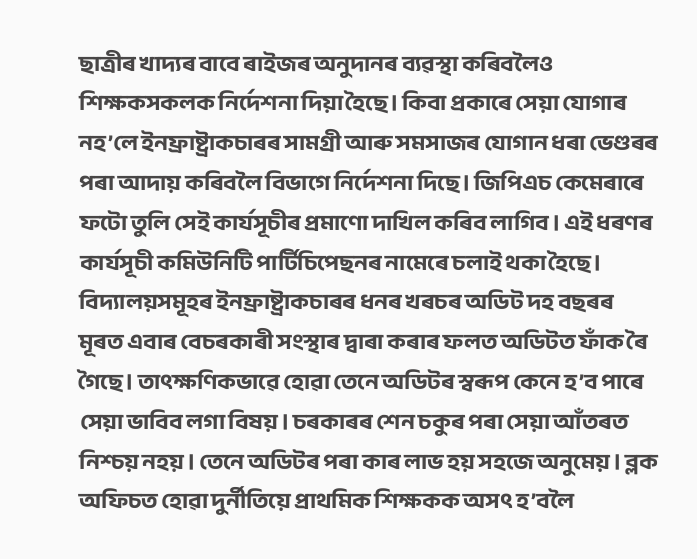ছাত্ৰীৰ খাদ্যৰ বাবে ৰাইজৰ অনুদানৰ ব্যৱস্থা কৰিবলৈও শিক্ষকসকলক নিৰ্দেশনা দিয়া হৈছে। কিবা প্ৰকাৰে সেয়া যোগাৰ নহ’লে ইনফ্ৰাষ্ট্ৰাকচাৰৰ সামগ্ৰী আৰু সমসাজৰ যোগান ধৰা ভেণ্ডৰৰ পৰা আদায় কৰিবলৈ বিভাগে নিৰ্দেশনা দিছে। জিপিএচ কেমেৰাৰে ফটো তুলি সেই কাৰ্যসূচীৰ প্ৰমাণো দাখিল কৰিব লাগিব। এই ধৰণৰ কাৰ্যসূচী কমিউনিটি পাৰ্টিচিপেছনৰ নামেৰে চলাই থকা হৈছে।
বিদ্যালয়সমূহৰ ইনফ্ৰাষ্ট্ৰাকচাৰৰ ধনৰ খৰচৰ অডিট দহ বছৰৰ মূৰত এবাৰ বেচৰকাৰী সংস্থাৰ দ্বাৰা কৰাৰ ফলত অডিটত ফাঁক ৰৈ গৈছে। তাৎক্ষণিকভাৱে হোৱা তেনে অডিটৰ স্বৰূপ কেনে হ’ব পাৰে সেয়া ভাবিব লগা বিষয়। চৰকাৰৰ শেন চকুৰ পৰা সেয়া আঁতৰত নিশ্চয় নহয়। তেনে অডিটৰ পৰা কাৰ লাভ হয় সহজে অনুমেয়। ব্লক অফিচত হোৱা দুৰ্নীতিয়ে প্ৰাথমিক শিক্ষকক অসৎ হ’বলৈ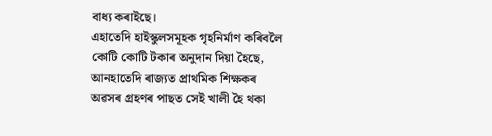বাধ্য কৰাইছে।
এহাতেদি হাইস্কুলসমূহক গৃহনিৰ্মাণ কৰিবলৈ কোটি কোটি টকাৰ অনুদান দিয়া হৈছে, আনহাতেদি ৰাজ্যত প্ৰাথমিক শিক্ষকৰ অৱসৰ গ্ৰহণৰ পাছত সেই খালী হৈ থকা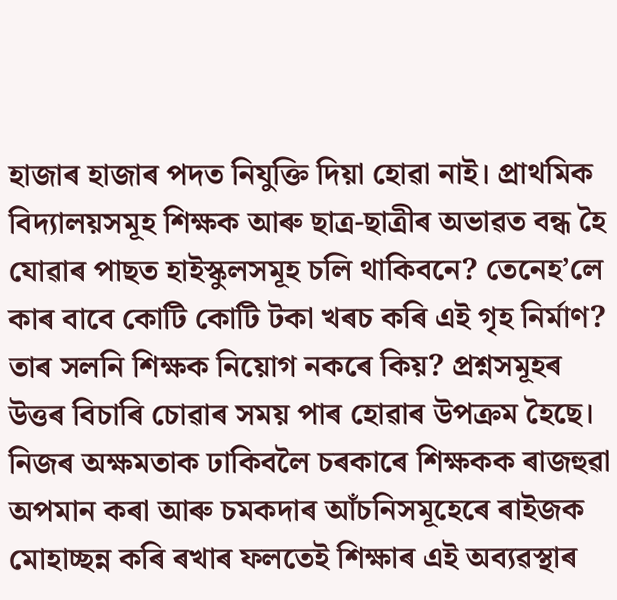হাজাৰ হাজাৰ পদত নিযুক্তি দিয়া হোৱা নাই। প্ৰাথমিক বিদ্যালয়সমূহ শিক্ষক আৰু ছাত্ৰ-ছাত্ৰীৰ অভাৱত বন্ধ হৈ যোৱাৰ পাছত হাইস্কুলসমূহ চলি থাকিবনে? তেনেহ’লে কাৰ বাবে কোটি কোটি টকা খৰচ কৰি এই গৃহ নিৰ্মাণ? তাৰ সলনি শিক্ষক নিয়োগ নকৰে কিয়? প্ৰশ্নসমূহৰ উত্তৰ বিচাৰি চোৱাৰ সময় পাৰ হোৱাৰ উপক্ৰম হৈছে।
নিজৰ অক্ষমতাক ঢাকিবলৈ চৰকাৰে শিক্ষকক ৰাজহুৱা অপমান কৰা আৰু চমকদাৰ আঁচনিসমূহেৰে ৰাইজক মোহাচ্ছন্ন কৰি ৰখাৰ ফলতেই শিক্ষাৰ এই অব্যৱস্থাৰ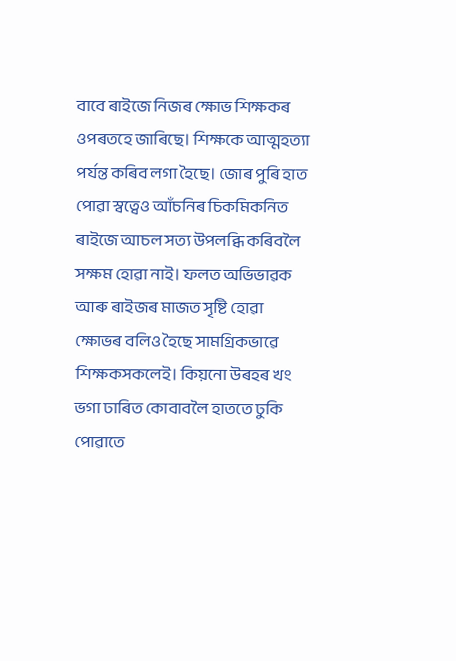বাবে ৰাইজে নিজৰ ক্ষোভ শিক্ষকৰ ওপৰতহে জাৰিছে। শিক্ষকে আত্মহত্যা পৰ্যন্ত কৰিব লগা হৈছে। জোৰ পুৰি হাত পোৱা স্বত্বেও আঁচনিৰ চিকমিকনিত ৰাইজে আচল সত্য উপলব্ধি কৰিবলৈ সক্ষম হোৱা নাই। ফলত অভিভাৱক আৰু ৰাইজৰ মাজত সৃষ্টি হোৱা ক্ষোভৰ বলিও হৈছে সামগ্রিকভাৱে শিক্ষকসকলেই। কিয়নো উৰহৰ খং ভগা ঢাৰিত কোবাবলৈ হাততে ঢুকি পোৱাতে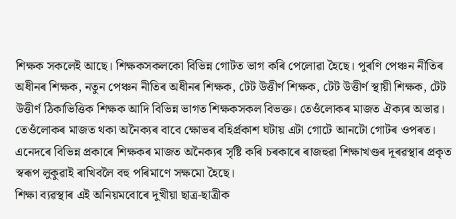শিক্ষক সকলেই আছে। শিক্ষকসকলকো বিভিন্ন গোটত ভাগ কৰি পেলোৱা হৈছে। পুৰণি পেঞ্চন নীতিৰ অধীনৰ শিক্ষক, নতুন পেঞ্চন নীতিৰ অধীনৰ শিক্ষক, টেট উত্তীৰ্ণ শিক্ষক, টেট উত্তীৰ্ণ স্থায়ী শিক্ষক, টেট উত্তীৰ্ণ ঠিকাভিত্তিক শিক্ষক আদি বিভিন্ন ভাগত শিক্ষকসকল বিভক্ত। তেওঁলোকৰ মাজত ঐক্যৰ অভাৱ। তেওঁলোকৰ মাজত থকা অনৈক্যৰ বাবে ক্ষোভৰ বহিৰ্প্ৰকাশ ঘটায় এটা গোটে আনটো গোটৰ ওপৰত। এনেদৰে বিভিন্ন প্ৰকাৰে শিক্ষকৰ মাজত অনৈক্যৰ সৃষ্টি কৰি চৰকাৰে ৰাজহুৱা শিক্ষাখণ্ডৰ দূৰৱস্থাৰ প্ৰকৃত স্বৰূপ লুকুৱাই ৰাখিবলৈ বহু পৰিমাণে সক্ষমো হৈছে।
শিক্ষা ব্যৱস্থাৰ এই অনিয়মবোৰে দুখীয়া ছাত্ৰ-ছাত্ৰীক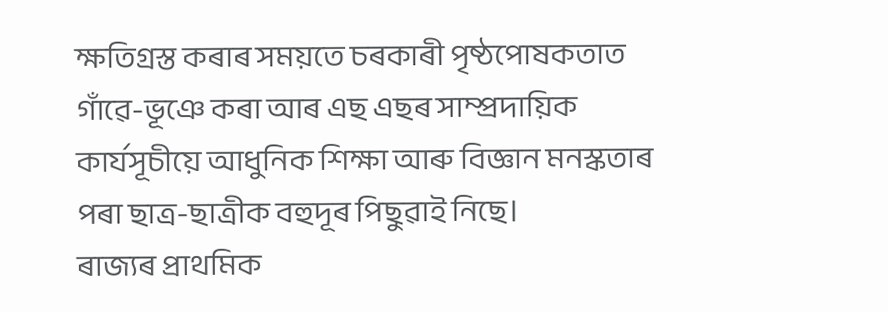ক্ষতিগ্রস্ত কৰাৰ সময়তে চৰকাৰী পৃষ্ঠপোষকতাত গাঁৱে-ভূঞে কৰা আৰ এছ এছৰ সাম্প্ৰদায়িক কাৰ্যসূচীয়ে আধুনিক শিক্ষা আৰু বিজ্ঞান মনস্কতাৰ পৰা ছাত্ৰ-ছাত্ৰীক বহুদূৰ পিছুৱাই নিছে।
ৰাজ্যৰ প্ৰাথমিক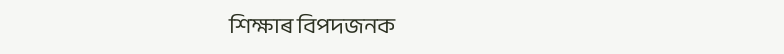শিক্ষাৰ বিপদজনক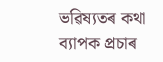ভৱিষ্যতৰ কথা ব্যাপক প্ৰচাৰ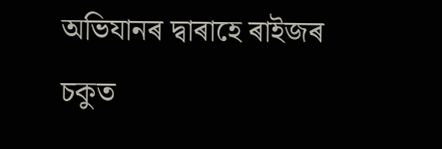অভিযানৰ দ্বাৰাহে ৰাইজৰ চকুত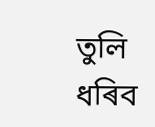তুলি ধৰিব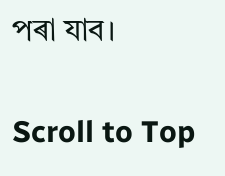পৰা যাব।

Scroll to Top